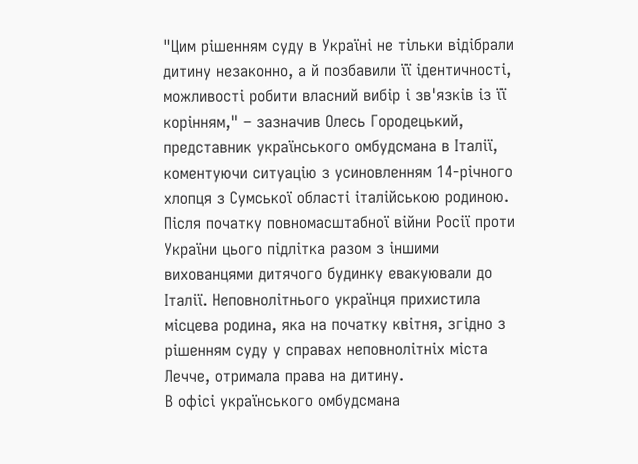"Цим рішенням суду в Україні не тільки відібрали дитину незаконно, а й позбавили її ідентичності, можливості робити власний вибір і зв'язків із її корінням," – зазначив Олесь Городецький, представник українського омбудсмана в Італії, коментуючи ситуацію з усиновленням 14-річного хлопця з Сумської області італійською родиною.
Після початку повномасштабної війни Росії проти України цього підлітка разом з іншими вихованцями дитячого будинку евакуювали до Італії. Неповнолітнього українця прихистила місцева родина, яка на початку квітня, згідно з рішенням суду у справах неповнолітніх міста Лечче, отримала права на дитину.
В офісі українського омбудсмана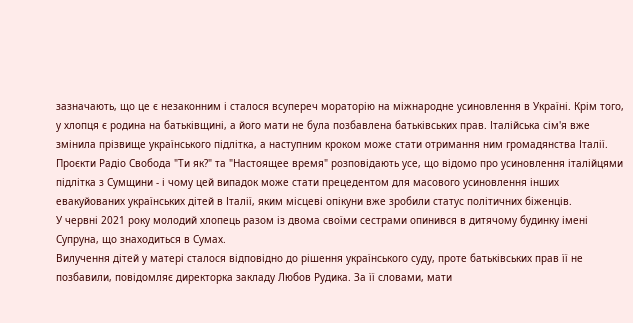зазначають, що це є незаконним і сталося всупереч мораторію на міжнародне усиновлення в Україні. Крім того, у хлопця є родина на батьківщині, а його мати не була позбавлена батьківських прав. Італійська сім'я вже змінила прізвище українського підлітка, а наступним кроком може стати отримання ним громадянства Італії.
Проєкти Радіо Свобода "Ти як?" та "Настоящее время" розповідають усе, що відомо про усиновлення італійцями підлітка з Сумщини - і чому цей випадок може стати прецедентом для масового усиновлення інших евакуйованих українських дітей в Італії, яким місцеві опікуни вже зробили статус політичних біженців.
У червні 2021 року молодий хлопець разом із двома своїми сестрами опинився в дитячому будинку імені Супруна, що знаходиться в Сумах.
Вилучення дітей у матері сталося відповідно до рішення українського суду, проте батьківських прав її не позбавили, повідомляє директорка закладу Любов Рудика. За її словами, мати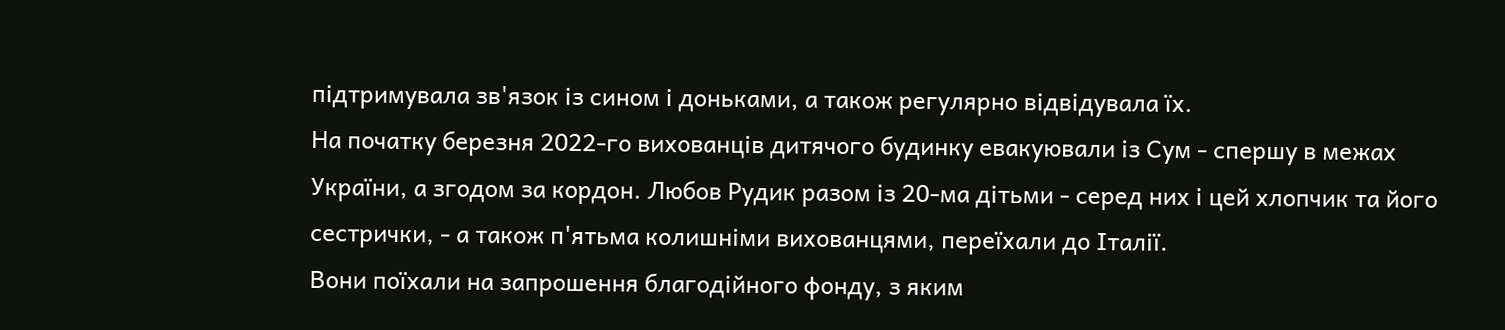підтримувала зв'язок із сином і доньками, а також регулярно відвідувала їх.
На початку березня 2022-го вихованців дитячого будинку евакуювали із Сум - спершу в межах України, а згодом за кордон. Любов Рудик разом із 20-ма дітьми - серед них і цей хлопчик та його сестрички, - а також п'ятьма колишніми вихованцями, переїхали до Італії.
Вони поїхали на запрошення благодійного фонду, з яким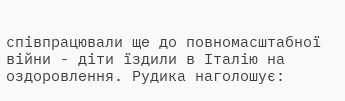співпрацювали ще до повномасштабної війни - діти їздили в Італію на оздоровлення. Рудика наголошує: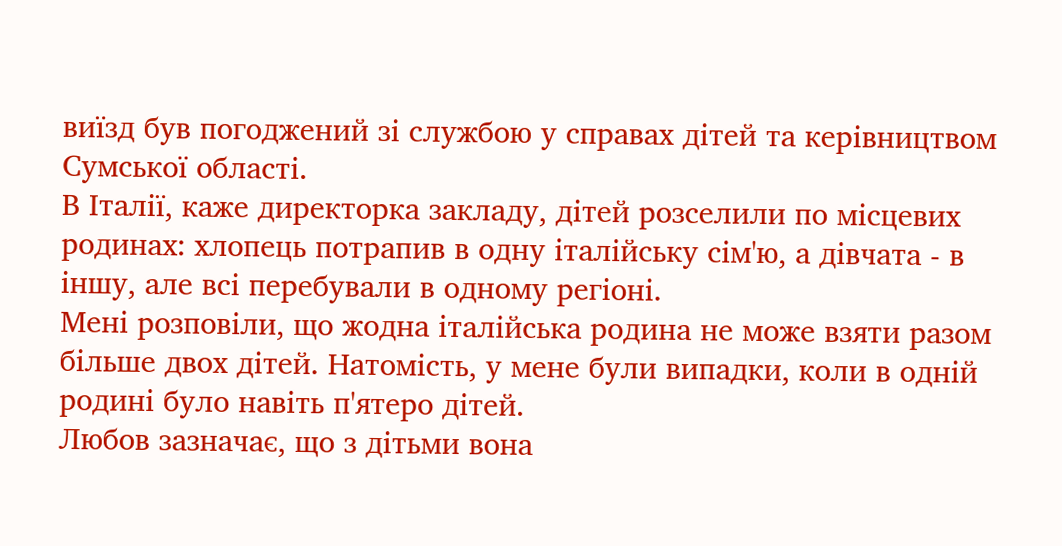виїзд був погоджений зі службою у справах дітей та керівництвом Сумської області.
В Італії, каже директорка закладу, дітей розселили по місцевих родинах: хлопець потрапив в одну італійську сім'ю, а дівчата - в іншу, але всі перебували в одному регіоні.
Мені розповіли, що жодна італійська родина не може взяти разом більше двох дітей. Натомість, у мене були випадки, коли в одній родині було навіть п'ятеро дітей.
Любов зазначає, що з дітьми вона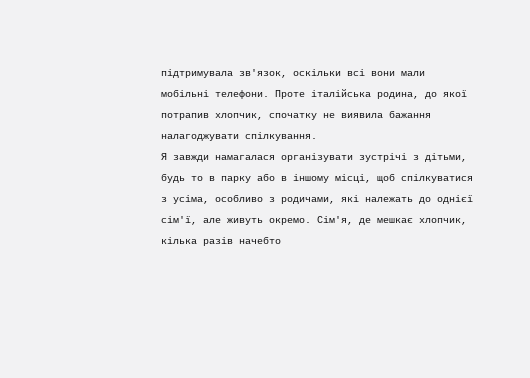підтримувала зв'язок, оскільки всі вони мали мобільні телефони. Проте італійська родина, до якої потрапив хлопчик, спочатку не виявила бажання налагоджувати спілкування.
Я завжди намагалася організувати зустрічі з дітьми, будь то в парку або в іншому місці, щоб спілкуватися з усіма, особливо з родичами, які належать до однієї сім'ї, але живуть окремо. Сім'я, де мешкає хлопчик, кілька разів начебто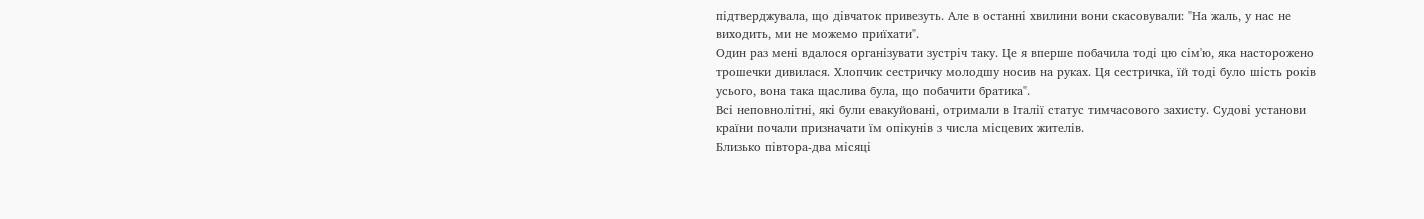підтверджувала, що дівчаток привезуть. Але в останні хвилини вони скасовували: "На жаль, у нас не виходить, ми не можемо приїхати".
Один раз мені вдалося організувати зустріч таку. Це я вперше побачила тоді цю сім'ю, яка насторожено трошечки дивилася. Хлопчик сестричку молодшу носив на руках. Ця сестричка, їй тоді було шість років усього, вона така щаслива була, що побачити братика".
Всі неповнолітні, які були евакуйовані, отримали в Італії статус тимчасового захисту. Судові установи країни почали призначати їм опікунів з числа місцевих жителів.
Близько півтора-два місяці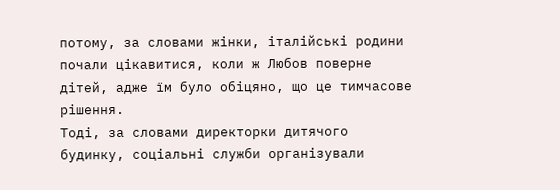потому, за словами жінки, італійські родини почали цікавитися, коли ж Любов поверне дітей, адже їм було обіцяно, що це тимчасове рішення.
Тоді, за словами директорки дитячого будинку, соціальні служби організували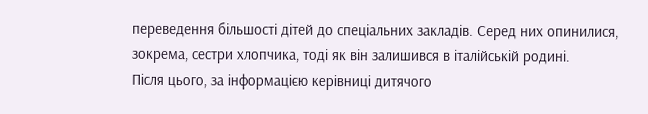переведення більшості дітей до спеціальних закладів. Серед них опинилися, зокрема, сестри хлопчика, тоді як він залишився в італійській родині.
Після цього, за інформацією керівниці дитячого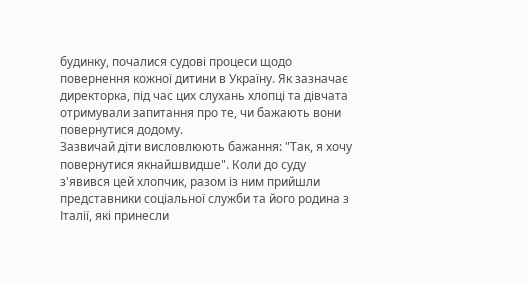будинку, почалися судові процеси щодо повернення кожної дитини в Україну. Як зазначає директорка, під час цих слухань хлопці та дівчата отримували запитання про те, чи бажають вони повернутися додому.
Зазвичай діти висловлюють бажання: "Так, я хочу повернутися якнайшвидше". Коли до суду з'явився цей хлопчик, разом із ним прийшли представники соціальної служби та його родина з Італії, які принесли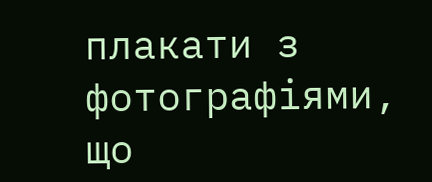плакати з фотографіями, що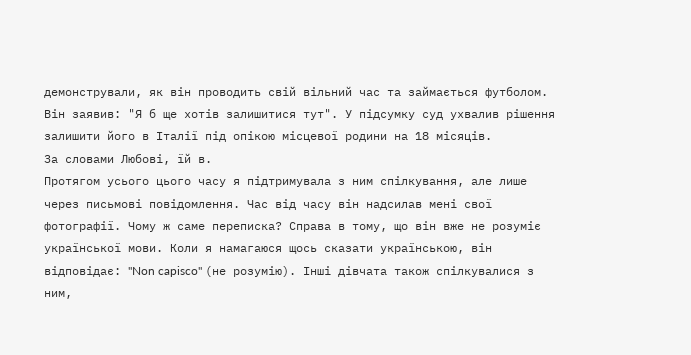демонстрували, як він проводить свій вільний час та займається футболом. Він заявив: "Я б ще хотів залишитися тут". У підсумку суд ухвалив рішення залишити його в Італії під опікою місцевої родини на 18 місяців.
За словами Любові, їй в.
Протягом усього цього часу я підтримувала з ним спілкування, але лише через письмові повідомлення. Час від часу він надсилав мені свої фотографії. Чому ж саме переписка? Справа в тому, що він вже не розуміє української мови. Коли я намагаюся щось сказати українською, він відповідає: "Non capisco" (не розумію). Інші дівчата також спілкувалися з ним,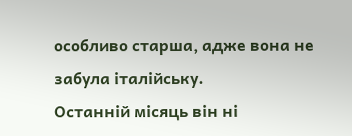особливо старша, адже вона не забула італійську.
Останній місяць він ні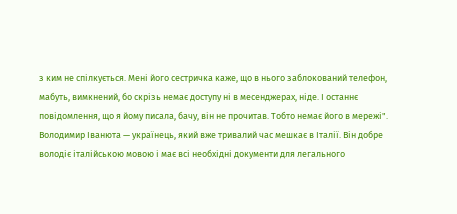з ким не спілкується. Мені його сестричка каже, що в нього заблокований телефон, мабуть, вимкнений, бо скрізь немає доступу ні в месенджерах, ніде. І останнє повідомлення, що я йому писала, бачу, він не прочитав. Тобто немає його в мережі".
Володимир Іванюта — українець, який вже тривалий час мешкає в Італії. Він добре володіє італійською мовою і має всі необхідні документи для легального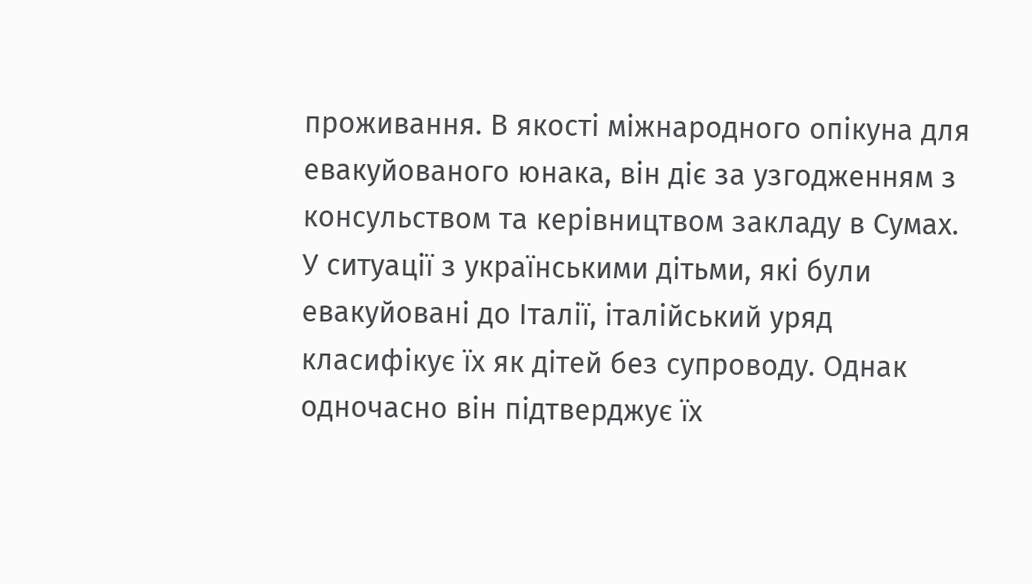проживання. В якості міжнародного опікуна для евакуйованого юнака, він діє за узгодженням з консульством та керівництвом закладу в Сумах.
У ситуації з українськими дітьми, які були евакуйовані до Італії, італійський уряд класифікує їх як дітей без супроводу. Однак одночасно він підтверджує їх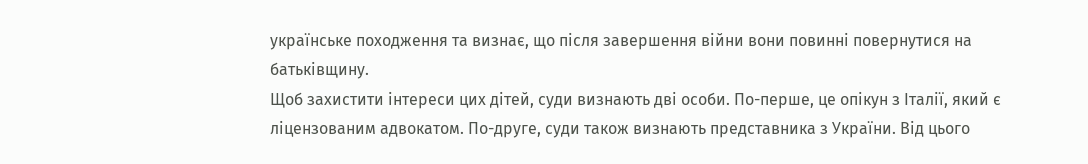українське походження та визнає, що після завершення війни вони повинні повернутися на батьківщину.
Щоб захистити інтереси цих дітей, суди визнають дві особи. По-перше, це опікун з Італії, який є ліцензованим адвокатом. По-друге, суди також визнають представника з України. Від цього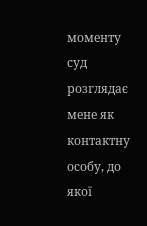моменту суд розглядає мене як контактну особу, до якої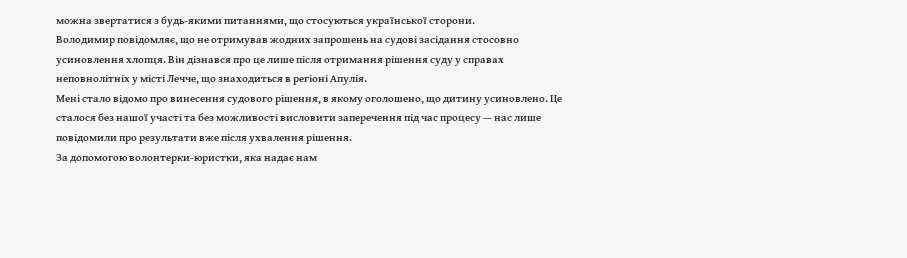можна звертатися з будь-якими питаннями, що стосуються української сторони.
Володимир повідомляє, що не отримував жодних запрошень на судові засідання стосовно усиновлення хлопця. Він дізнався про це лише після отримання рішення суду у справах неповнолітніх у місті Лечче, що знаходиться в регіоні Апулія.
Мені стало відомо про винесення судового рішення, в якому оголошено, що дитину усиновлено. Це сталося без нашої участі та без можливості висловити заперечення під час процесу — нас лише повідомили про результати вже після ухвалення рішення.
За допомогою волонтерки-юристки, яка надає нам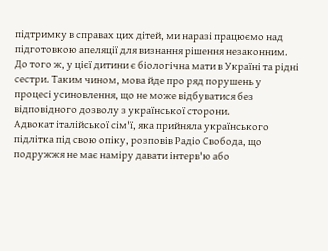підтримку в справах цих дітей, ми наразі працюємо над підготовкою апеляції для визнання рішення незаконним. До того ж, у цієї дитини є біологічна мати в Україні та рідні сестри. Таким чином, мова йде про ряд порушень у процесі усиновлення, що не може відбуватися без відповідного дозволу з української сторони.
Адвокат італійської сім'ї, яка прийняла українського підлітка під свою опіку, розповів Радіо Свобода, що подружжя не має наміру давати інтерв'ю або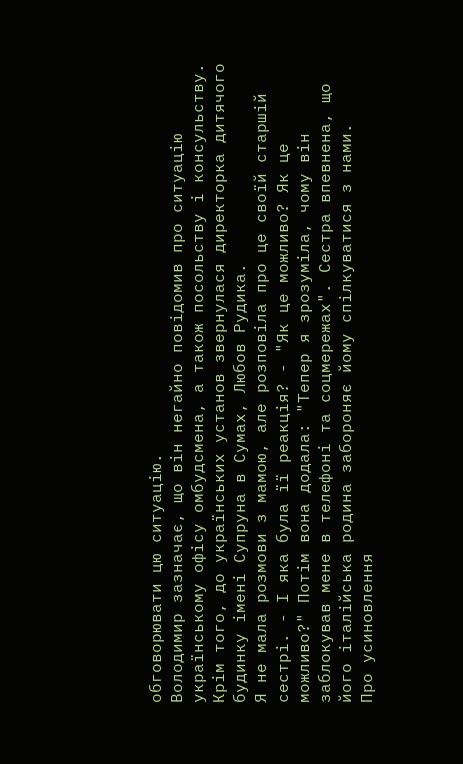обговорювати цю ситуацію.
Володимир зазначає, що він негайно повідомив про ситуацію українському офісу омбудсмена, а також посольству і консульству. Крім того, до українських установ звернулася директорка дитячого будинку імені Супруна в Сумах, Любов Рудика.
Я не мала розмови з мамою, але розповіла про це своїй старшій сестрі. - І яка була її реакція? - "Як це можливо? Як це можливо?" Потім вона додала: "Тепер я зрозуміла, чому він заблокував мене в телефоні та соцмережах". Сестра впевнена, що його італійська родина забороняє йому спілкуватися з нами.
Про усиновлення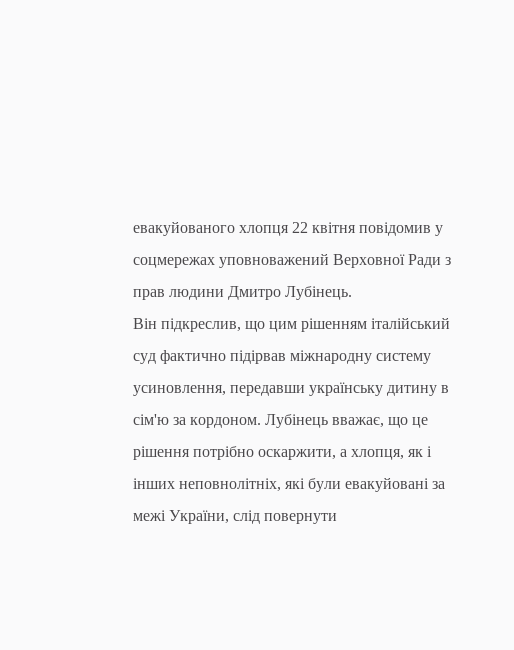евакуйованого хлопця 22 квітня повідомив у соцмережах уповноважений Верховної Ради з прав людини Дмитро Лубінець.
Він підкреслив, що цим рішенням італійський суд фактично підірвав міжнародну систему усиновлення, передавши українську дитину в сім'ю за кордоном. Лубінець вважає, що це рішення потрібно оскаржити, а хлопця, як і інших неповнолітніх, які були евакуйовані за межі України, слід повернути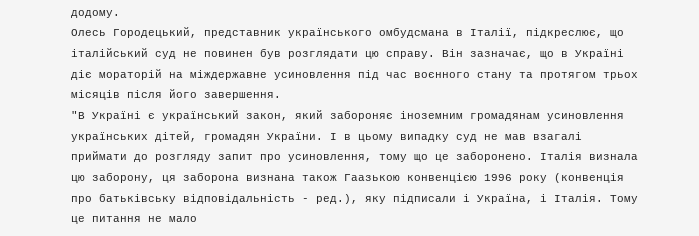додому.
Олесь Городецький, представник українського омбудсмана в Італії, підкреслює, що італійський суд не повинен був розглядати цю справу. Він зазначає, що в Україні діє мораторій на міждержавне усиновлення під час воєнного стану та протягом трьох місяців після його завершення.
"В Україні є український закон, який забороняє іноземним громадянам усиновлення українських дітей, громадян України. І в цьому випадку суд не мав взагалі приймати до розгляду запит про усиновлення, тому що це заборонено. Італія визнала цю заборону, ця заборона визнана також Гаазькою конвенцією 1996 року (конвенція про батьківську відповідальність - ред.), яку підписали і Україна, і Італія. Тому це питання не мало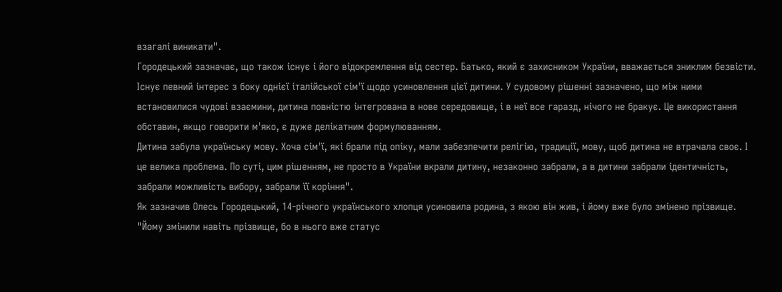взагалі виникати".
Городецький зазначає, що також існує і його відокремлення від сестер. Батько, який є захисником України, вважається зниклим безвісти.
Існує певний інтерес з боку однієї італійської сім'ї щодо усиновлення цієї дитини. У судовому рішенні зазначено, що між ними встановилися чудові взаємини, дитина повністю інтегрована в нове середовище, і в неї все гаразд, нічого не бракує. Це використання обставин, якщо говорити м'яко, є дуже делікатним формулюванням.
Дитина забула українську мову. Хоча сім'ї, які брали під опіку, мали забезпечити релігію, традиції, мову, щоб дитина не втрачала своє. І це велика проблема. По суті, цим рішенням, не просто в України вкрали дитину, незаконно забрали, а в дитини забрали ідентичність, забрали можливість вибору, забрали її коріння".
Як зазначив Олесь Городецький, 14-річного українського хлопця усиновила родина, з якою він жив, і йому вже було змінено прізвище.
"Йому змінили навіть прізвище, бо в нього вже статус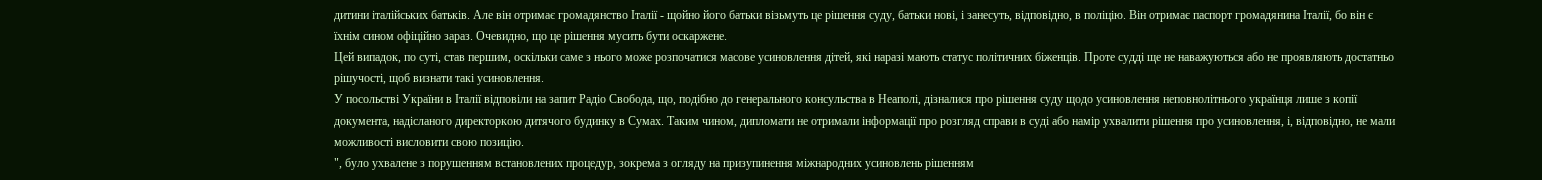дитини італійських батьків. Але він отримає громадянство Італії - щойно його батьки візьмуть це рішення суду, батьки нові, і занесуть, відповідно, в поліцію. Він отримає паспорт громадянина Італії, бо він є їхнім сином офіційно зараз. Очевидно, що це рішення мусить бути оскаржене.
Цей випадок, по суті, став першим, оскільки саме з нього може розпочатися масове усиновлення дітей, які наразі мають статус політичних біженців. Проте судді ще не наважуються або не проявляють достатньо рішучості, щоб визнати такі усиновлення.
У посольстві України в Італії відповіли на запит Радіо Свобода, що, подібно до генерального консульства в Неаполі, дізналися про рішення суду щодо усиновлення неповнолітнього українця лише з копії документа, надісланого директоркою дитячого будинку в Сумах. Таким чином, дипломати не отримали інформації про розгляд справи в суді або намір ухвалити рішення про усиновлення, і, відповідно, не мали можливості висловити свою позицію.
", було ухвалене з порушенням встановлених процедур, зокрема з огляду на призупинення міжнародних усиновлень рішенням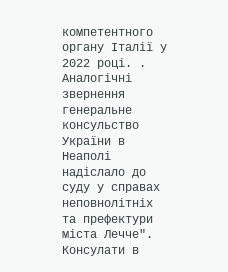компетентного органу Італії у 2022 році. . Аналогічні звернення генеральне консульство України в Неаполі надіслало до суду у справах неповнолітніх та префектури міста Лечче".
Консулати в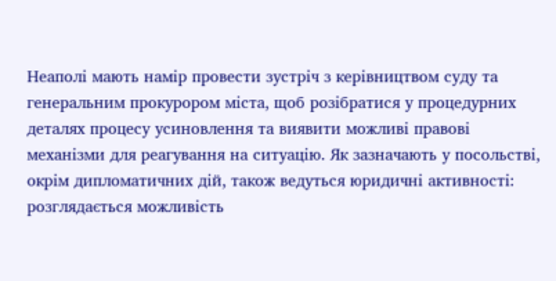Неаполі мають намір провести зустріч з керівництвом суду та генеральним прокурором міста, щоб розібратися у процедурних деталях процесу усиновлення та виявити можливі правові механізми для реагування на ситуацію. Як зазначають у посольстві, окрім дипломатичних дій, також ведуться юридичні активності: розглядається можливість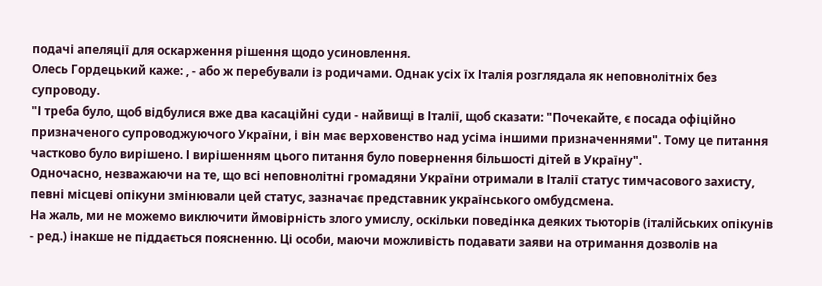подачі апеляції для оскарження рішення щодо усиновлення.
Олесь Гордецький каже: , - або ж перебували із родичами. Однак усіх їх Італія розглядала як неповнолітніх без супроводу.
"І треба було, щоб відбулися вже два касаційні суди - найвищі в Італії, щоб сказати: "Почекайте, є посада офіційно призначеного супроводжуючого України, і він має верховенство над усіма іншими призначеннями". Тому це питання частково було вирішено. І вирішенням цього питання було повернення більшості дітей в Україну".
Одночасно, незважаючи на те, що всі неповнолітні громадяни України отримали в Італії статус тимчасового захисту, певні місцеві опікуни змінювали цей статус, зазначає представник українського омбудсмена.
На жаль, ми не можемо виключити ймовірність злого умислу, оскільки поведінка деяких тьюторів (італійських опікунів - ред.) інакше не піддається поясненню. Ці особи, маючи можливість подавати заяви на отримання дозволів на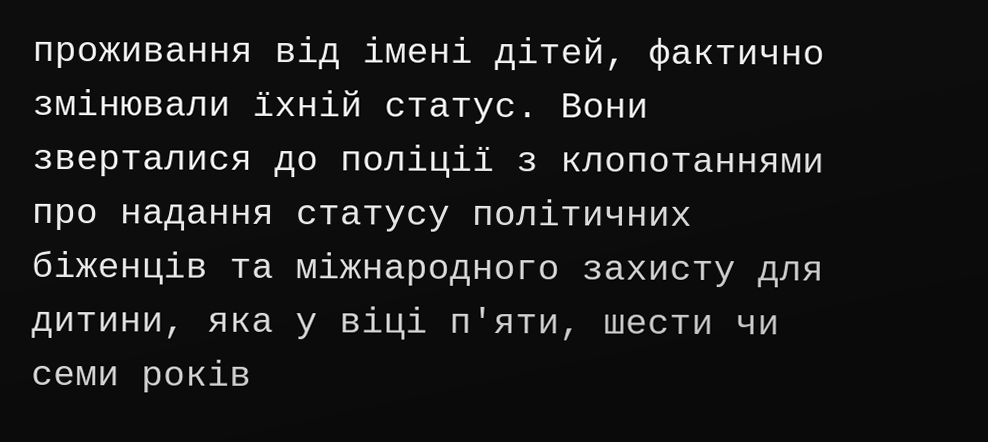проживання від імені дітей, фактично змінювали їхній статус. Вони зверталися до поліції з клопотаннями про надання статусу політичних біженців та міжнародного захисту для дитини, яка у віці п'яти, шести чи семи років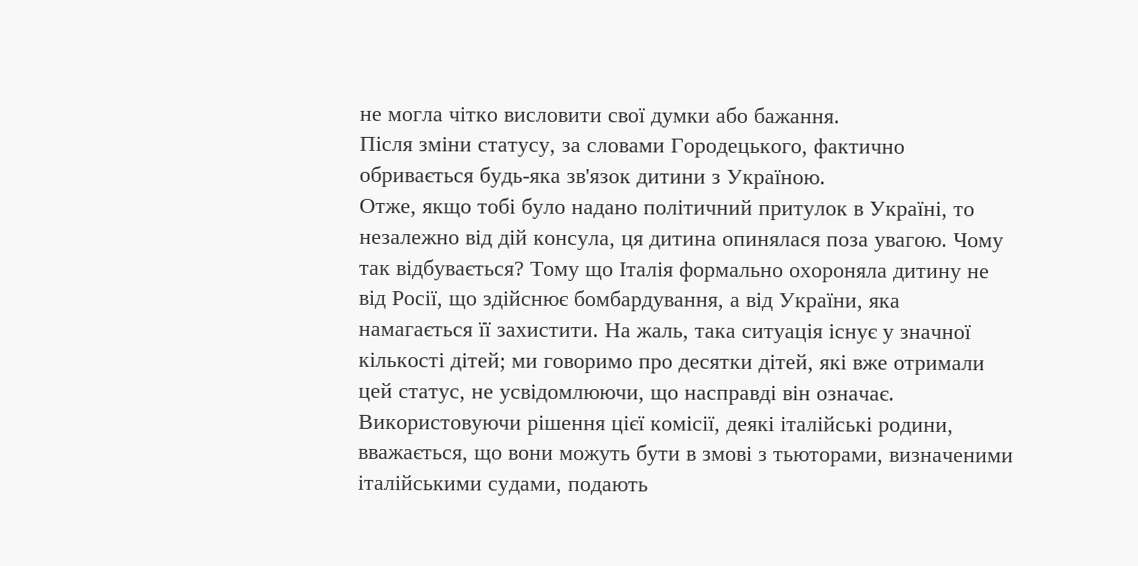не могла чітко висловити свої думки або бажання.
Після зміни статусу, за словами Городецького, фактично обривається будь-яка зв'язок дитини з Україною.
Отже, якщо тобі було надано політичний притулок в Україні, то незалежно від дій консула, ця дитина опинялася поза увагою. Чому так відбувається? Тому що Італія формально охороняла дитину не від Росії, що здійснює бомбардування, а від України, яка намагається її захистити. На жаль, така ситуація існує у значної кількості дітей; ми говоримо про десятки дітей, які вже отримали цей статус, не усвідомлюючи, що насправді він означає.
Використовуючи рішення цієї комісії, деякі італійські родини, вважається, що вони можуть бути в змові з тьюторами, визначеними італійськими судами, подають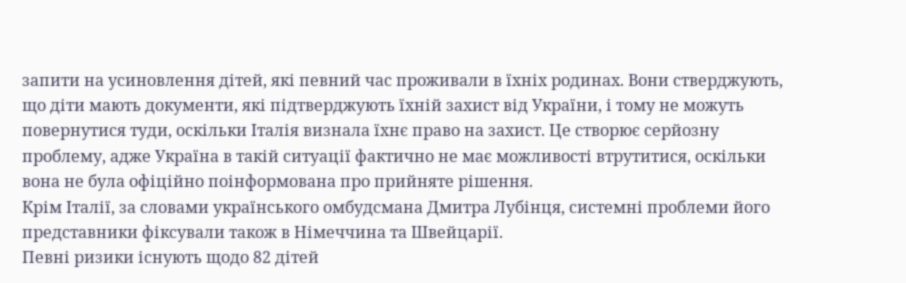запити на усиновлення дітей, які певний час проживали в їхніх родинах. Вони стверджують, що діти мають документи, які підтверджують їхній захист від України, і тому не можуть повернутися туди, оскільки Італія визнала їхнє право на захист. Це створює серйозну проблему, адже Україна в такій ситуації фактично не має можливості втрутитися, оскільки вона не була офіційно поінформована про прийняте рішення.
Крім Італії, за словами українського омбудсмана Дмитра Лубінця, системні проблеми його представники фіксували також в Німеччина та Швейцарії.
Певні ризики існують щодо 82 дітей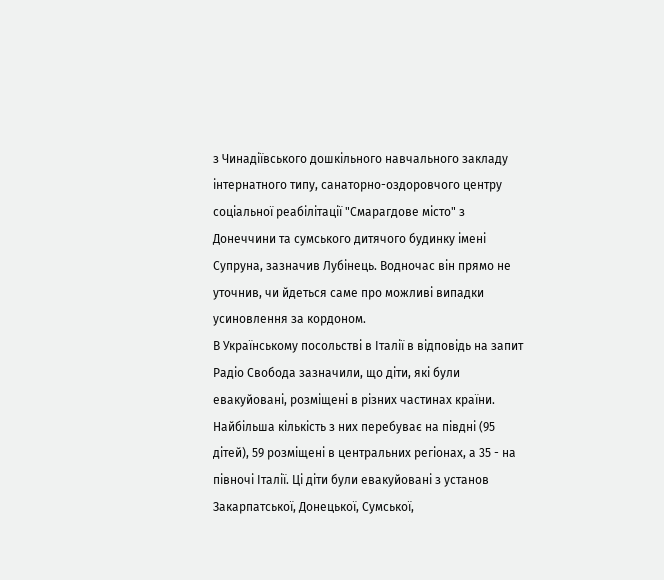з Чинадіївського дошкільного навчального закладу інтернатного типу, санаторно-оздоровчого центру соціальної реабілітації "Смарагдове місто" з Донеччини та сумського дитячого будинку імені Супруна, зазначив Лубінець. Водночас він прямо не уточнив, чи йдеться саме про можливі випадки усиновлення за кордоном.
В Українському посольстві в Італії в відповідь на запит Радіо Свобода зазначили, що діти, які були евакуйовані, розміщені в різних частинах країни. Найбільша кількість з них перебуває на півдні (95 дітей), 59 розміщені в центральних регіонах, а 35 - на півночі Італії. Ці діти були евакуйовані з установ Закарпатської, Донецької, Сумської,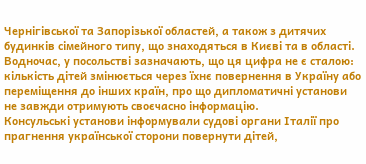Чернігівської та Запорізької областей, а також з дитячих будинків сімейного типу, що знаходяться в Києві та в області.
Водночас, у посольстві зазначають, що ця цифра не є сталою: кількість дітей змінюється через їхнє повернення в Україну або переміщення до інших країн, про що дипломатичні установи не завжди отримують своєчасно інформацію.
Консульські установи інформували судові органи Італії про прагнення української сторони повернути дітей,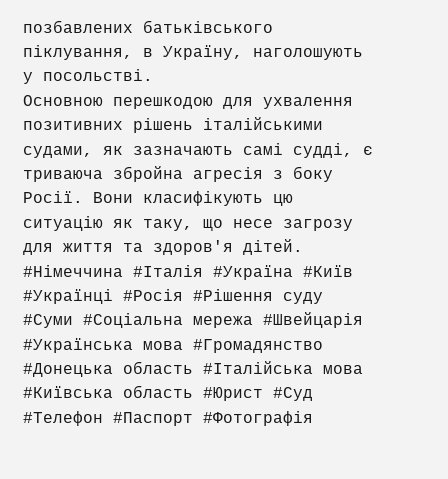позбавлених батьківського піклування, в Україну, наголошують у посольстві.
Основною перешкодою для ухвалення позитивних рішень італійськими судами, як зазначають самі судді, є триваюча збройна агресія з боку Росії. Вони класифікують цю ситуацію як таку, що несе загрозу для життя та здоров'я дітей.
#Німеччина #Італія #Україна #Київ #Українці #Росія #Рішення суду #Суми #Соціальна мережа #Швейцарія #Українська мова #Громадянство #Донецька область #Італійська мова #Київська область #Юрист #Суд #Телефон #Паспорт #Фотографія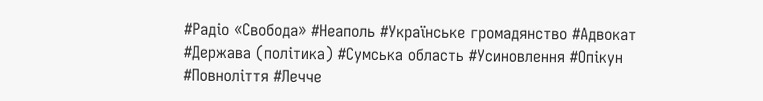#Радіо «Свобода» #Неаполь #Українське громадянство #Адвокат #Держава (політика) #Сумська область #Усиновлення #Опікун #Повноліття #Лечче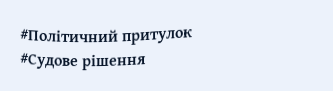#Політичний притулок #Судове рішення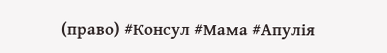(право) #Консул #Мама #Апулія